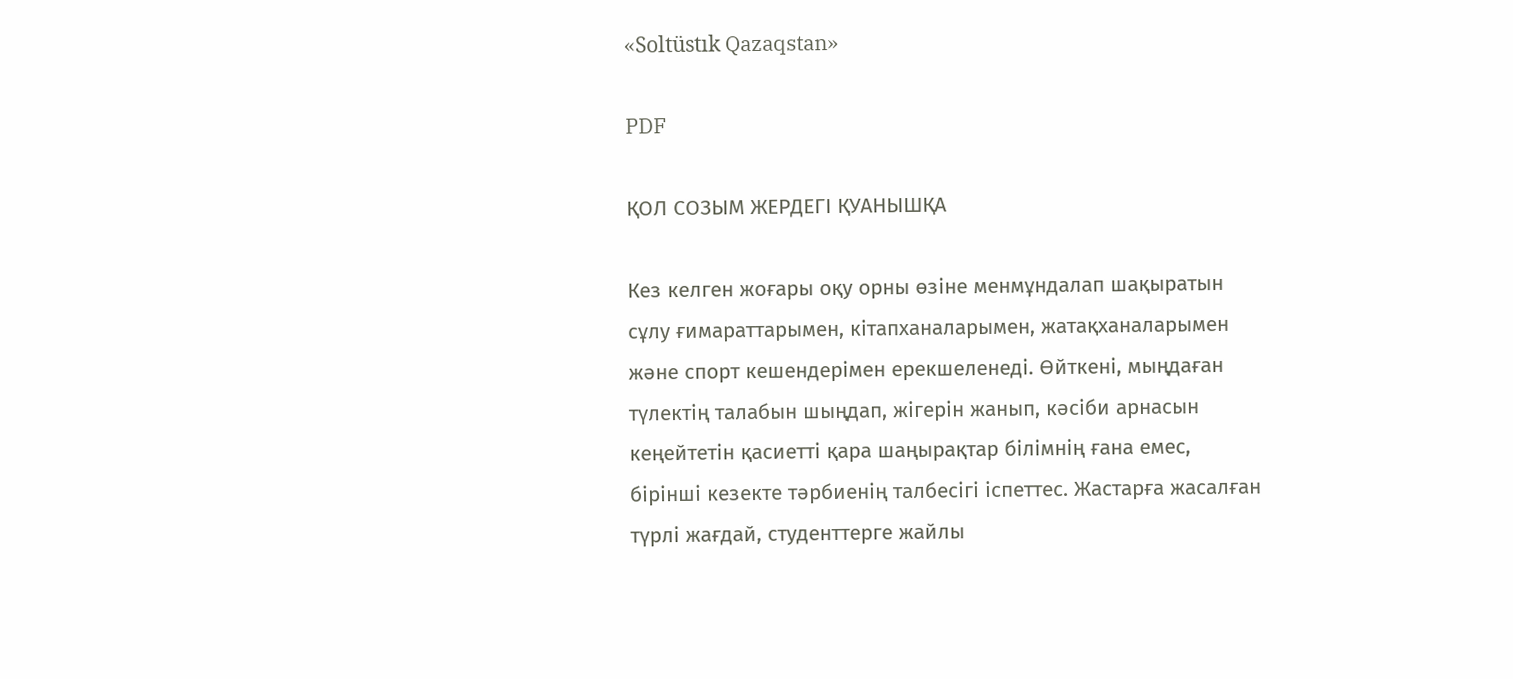«Soltüstık Qazaqstan»

PDF

ҚОЛ СОЗЫМ ЖЕРДЕГІ ҚУАНЫШҚА

Кез келген жоғары оқу орны өзіне менмұндалап шақыратын сұлу ғимараттарымен, кітапханаларымен, жатақханаларымен және спорт кешендерімен ерекшеленеді. Өйткені, мыңдаған түлектің талабын шыңдап, жігерін жанып, кәсіби арнасын кеңейтетін қасиетті қара шаңырақтар білімнің ғана емес, бірінші кезекте тәрбиенің талбесігі іспеттес. Жастарға жасалған түрлі жағдай, студенттерге жайлы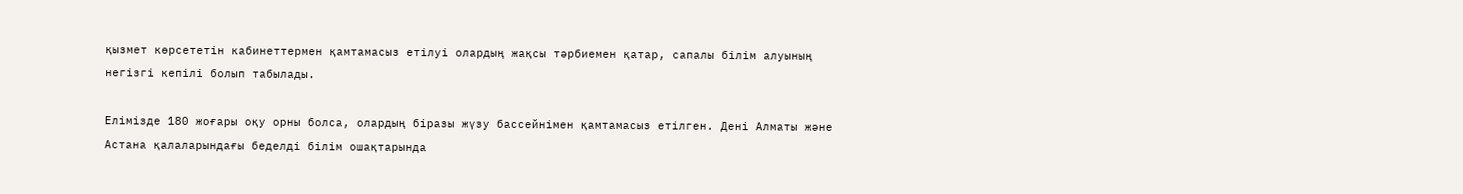қызмет көрсететін кабинеттермен қамтамасыз етілуі олардың жақсы тәрбиемен қатар, сапалы білім алуының негізгі кепілі болып табылады.

Елімізде 180 жоғары оқу орны болса, олардың біразы жүзу бассейнімен қамтамасыз етілген. Дені Алматы және Астана қалаларындағы беделді білім ошақтарында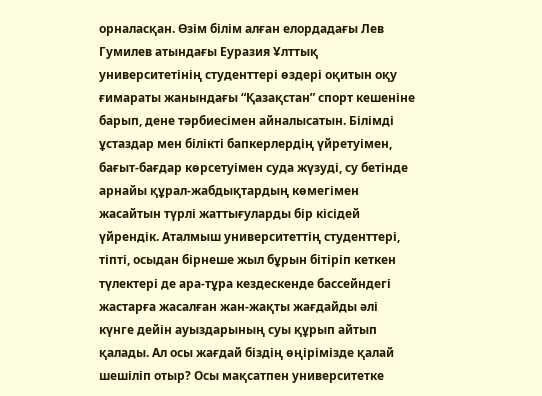орналасқан. Өзім білім алған елордадағы Лев Гумилев атындағы Еуразия Ұлттық университетінің студенттері өздері оқитын оқу ғимараты жанындағы “Қазақстан” спорт кешеніне барып, дене тәрбиесімен айналысатын. Білімді ұстаздар мен білікті бапкерлердің үйретуімен, бағыт-бағдар көрсетуімен суда жүзуді, су бетінде арнайы құрал-жабдықтардың көмегімен жасайтын түрлі жаттығуларды бір кісідей үйрендік. Аталмыш университеттің студенттері, тіпті, осыдан бірнеше жыл бұрын бітіріп кеткен түлектері де ара-тұра кездескенде бассейндегі жастарға жасалған жан-жақты жағдайды әлі күнге дейін ауыздарының суы құрып айтып қалады. Ал осы жағдай біздің өңірімізде қалай шешіліп отыр? Осы мақсатпен университетке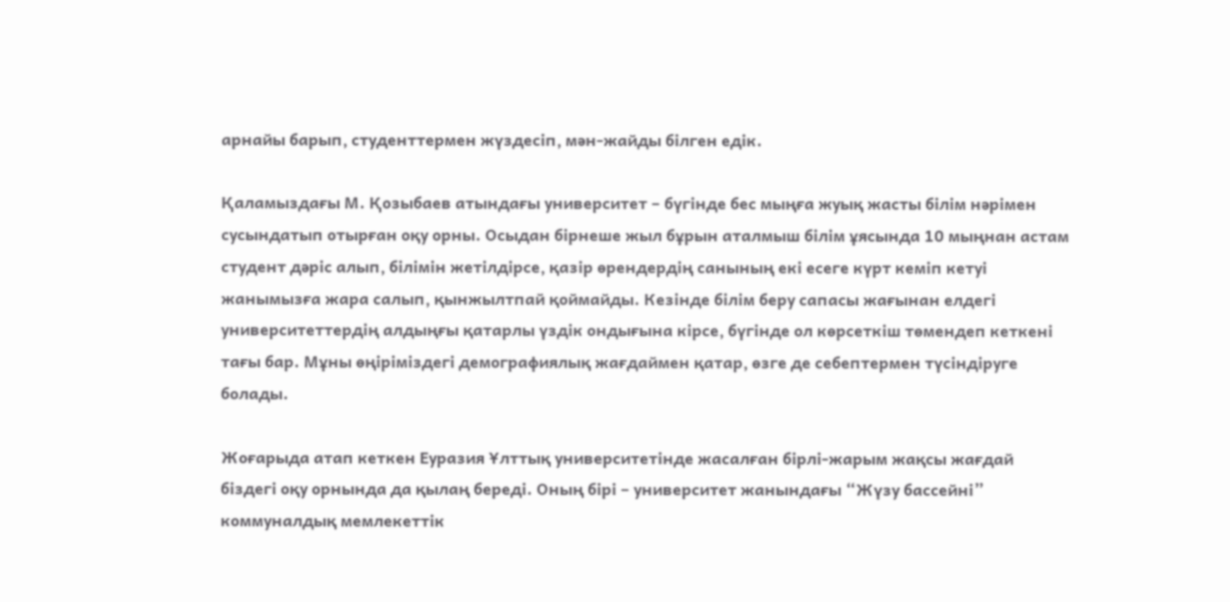арнайы барып, студенттермен жүздесіп, мән-жайды білген едік.

Қаламыздағы М. Қозыбаев атындағы университет – бүгінде бес мыңға жуық жасты білім нәрімен сусындатып отырған оқу орны. Осыдан бірнеше жыл бұрын аталмыш білім ұясында 10 мыңнан астам студент дәріс алып, білімін жетілдірсе, қазір өрендердің санының екі есеге күрт кеміп кетуі жанымызға жара салып, қынжылтпай қоймайды. Кезінде білім беру сапасы жағынан елдегі университеттердің алдыңғы қатарлы үздік ондығына кірсе, бүгінде ол көрсеткіш төмендеп кеткені тағы бар. Мұны өңіріміздегі демографиялық жағдаймен қатар, өзге де себептермен түсіндіруге болады.

Жоғарыда атап кеткен Еуразия Ұлттық университетінде жасалған бірлі-жарым жақсы жағдай біздегі оқу орнында да қылаң береді. Оның бірі – университет жанындағы “Жүзу бассейні” коммуналдық мемлекеттік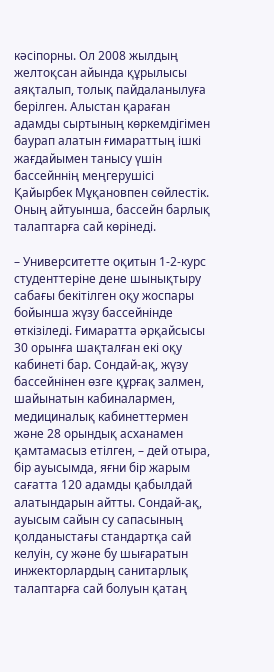кәсіпорны. Ол 2008 жылдың желтоқсан айында құрылысы аяқталып, толық пайдаланылуға берілген. Алыстан қараған адамды сыртының көркемдігімен баурап алатын ғимараттың ішкі жағдайымен танысу үшін бассейннің меңгерушісі Қайырбек Мұқановпен сөйлестік. Оның айтуынша, бассейн барлық талаптарға сай көрінеді.

– Университетте оқитын 1-2-курс студенттеріне дене шынықтыру сабағы бекітілген оқу жоспары бойынша жүзу бассейнінде өткізіледі. Ғимаратта әрқайсысы 30 орынға шақталған екі оқу кабинеті бар. Сондай-ақ, жүзу бассейнінен өзге құрғақ залмен, шайынатын кабиналармен, медициналық кабинеттермен және 28 орындық асханамен қамтамасыз етілген, – дей отыра, бір ауысымда, яғни бір жарым сағатта 120 адамды қабылдай алатындарын айтты. Сондай-ақ, ауысым сайын су сапасының қолданыстағы стандартқа сай келуін, су және бу шығаратын инжекторлардың санитарлық талаптарға сай болуын қатаң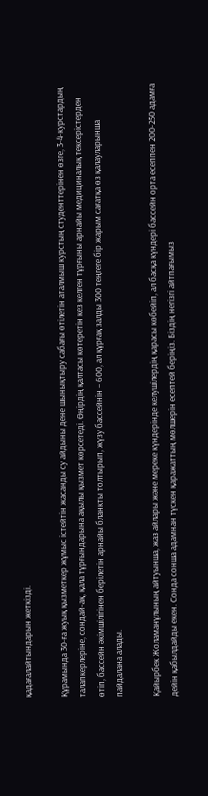қадағалайтындарын жеткізді.

Құрамында 30-ға жуық қызметкер жұмыс істейтін жасанды су айдыны дене шынықтыру сабағы өтілетін аталмыш курстың студенттерінен өзге, 3-4-курстардың талапкерлеріне, сондай-ақ, қала тұрғындарына ақылы қызмет көрсетеді. Өңірдің қалтасы көтеретін кез келген тұрғыны арнайы медициналық тексерістерден өтіп, бассейн әкімшілігінен берілетін арнайы бланкты толтырып, жүзу бассейнін – 600, ал құрғақ залды 300 теңгеге бір жарым сағатқа өз қалауларынша пайдалана алады.

Қайырбек Жоламанұлының айтуынша, жаз айлары және мереке күндерінде келушілердің қарасы көбейіп, ал басқа күндері бассейн орта есеппен 200-250 адамға дейін қабылдайды екен. Сонда сонша адамнан түскен қаражаттың мөлшерін есептей беріңіз. Біздің негізгі айтпағымыз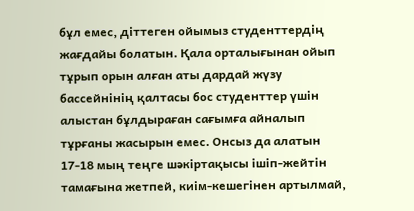бұл емес, діттеген ойымыз студенттердің жағдайы болатын. Қала орталығынан ойып тұрып орын алған аты дардай жүзу бассейнінің қалтасы бос студенттер үшін алыстан бұлдыраған сағымға айналып тұрғаны жасырын емес. Онсыз да алатын 17-18 мың теңге шәкіртақысы ішіп-жейтін тамағына жетпей, киім-кешегінен артылмай,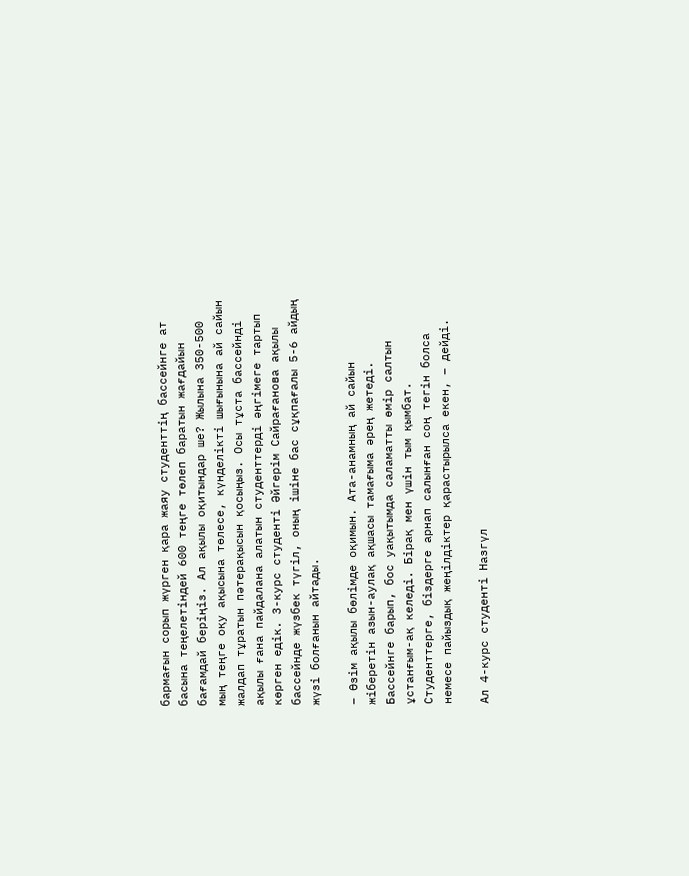бармағын сорып жүрген қара жаяу студенттің бассейнге ат басына теңелетіндей 600 теңге төлеп баратын жағдайын бағамдай беріңіз. Ал ақылы оқитындар ше? Жылына 350-500 мың теңге оқу ақысына төлесе, күнделікті шығынына ай сайын жалдап тұратын пәтерақысын қосыңыз. Осы тұста бассейнді ақылы ғана пайдалана алатын студенттерді әңгімеге тартып көрген едік. 3-курс студенті Әйгерім Сайрағанова ақылы бассейнде жүзбек түгіл, оның ішіне бас сұқпағалы 5-6 айдың жүзі болғанын айтады.

– Өзім ақылы бөлімде оқимын. Ата-анамның ай сайын жіберетін азын-аулақ ақшасы тамағыма әрең жетеді. Бассейнге барып, бос уақытымда саламатты өмір салтын ұстанғым-ақ келеді. Бірақ мен үшін тым қымбат. Студенттерге, біздерге арнап салынған соң тегін болса немесе пайыздық жеңілдіктер қарастырылса екен, – дейді.

Ал 4-курс студенті Назгүл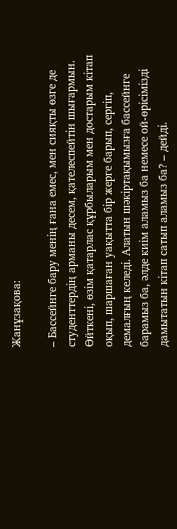Жанұзақова:

– Бассейнге бару менің ғана емес, мен сияқты өзге де студенттердің арманы десем, қателеспейтін шығармын. Өйткені, өзім қатарлас құрбыларым мен достарым кітап оқып, шаршаған уақытта бір жерге барып, сергіп, демалғың келеді. Алатын шәкіртақымызға бассейнге барамыз ба, әлде киім аламыз ба немесе ой-өрісімізді дамытатын кітап сатып аламыз ба? – дейді.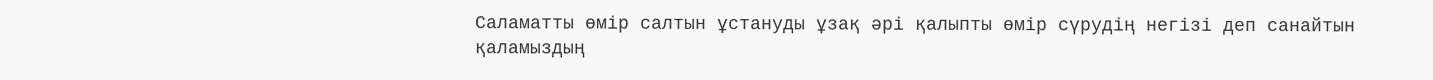Саламатты өмір салтын ұстануды ұзақ әрі қалыпты өмір сүрудің негізі деп санайтын қаламыздың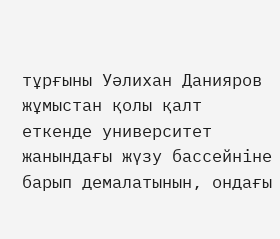тұрғыны Уәлихан Данияров жұмыстан қолы қалт еткенде университет жанындағы жүзу бассейніне барып демалатынын, ондағы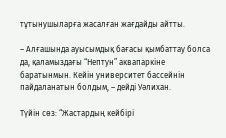тұтынушыларға жасалған жағдайды айтты.

– Алғашында ауысымдық бағасы қымбаттау болса да, қаламыздағы “Нептун” аквапаркіне баратынмын. Кейін университет бассейнін пайдаланатын болдым, – дейді Уәлихан.

Түйін сөз: “Жастардың кейбірі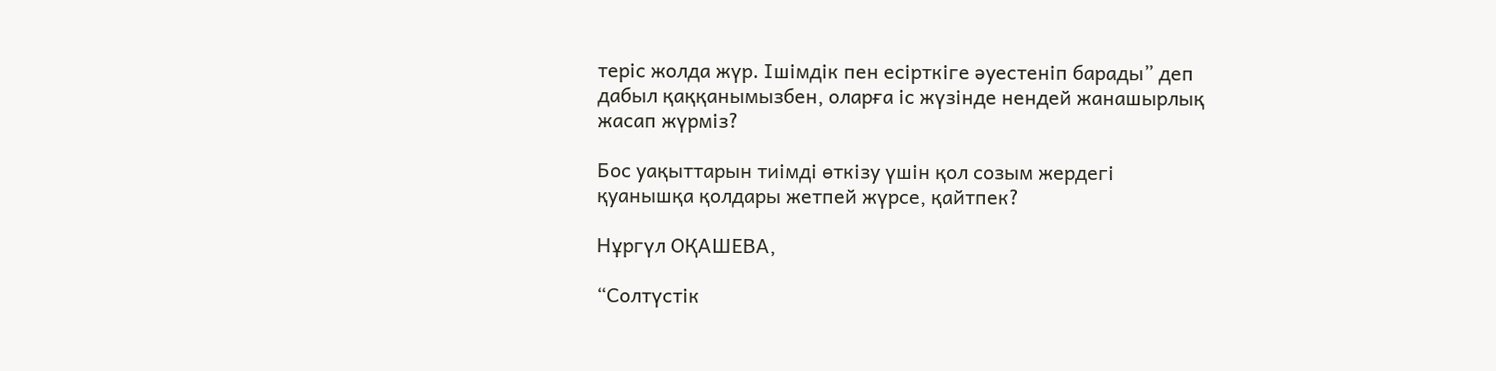теріс жолда жүр. Ішімдік пен есірткіге әуестеніп барады” деп дабыл қаққанымызбен, оларға іс жүзінде нендей жанашырлық жасап жүрміз?

Бос уақыттарын тиімді өткізу үшін қол созым жердегі қуанышқа қолдары жетпей жүрсе, қайтпек?

Нұргүл ОҚАШЕВА,

“Солтүстік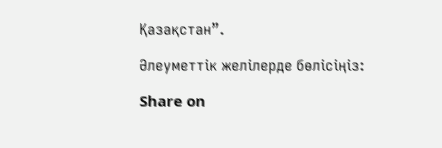Қазақстан”.

Әлеуметтік желілерде бөлісіңіз:

Share on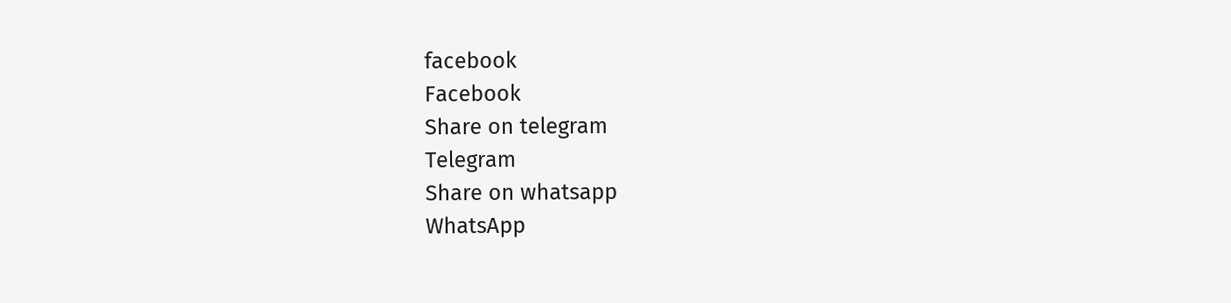facebook
Facebook
Share on telegram
Telegram
Share on whatsapp
WhatsApp